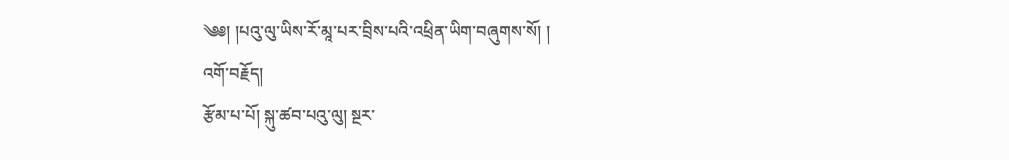༄༅། །པའུ་ལུ་ཡིས་རོ་མཱ་པར་བྲིས་པའི་འཕྲིན་ཡིག་བཞུགས་སོ། །
འགོ་བརྗོད།
རྩོམ་པ་པོ། སྐུ་ཚབ་པའུ་ལུ། སྔར་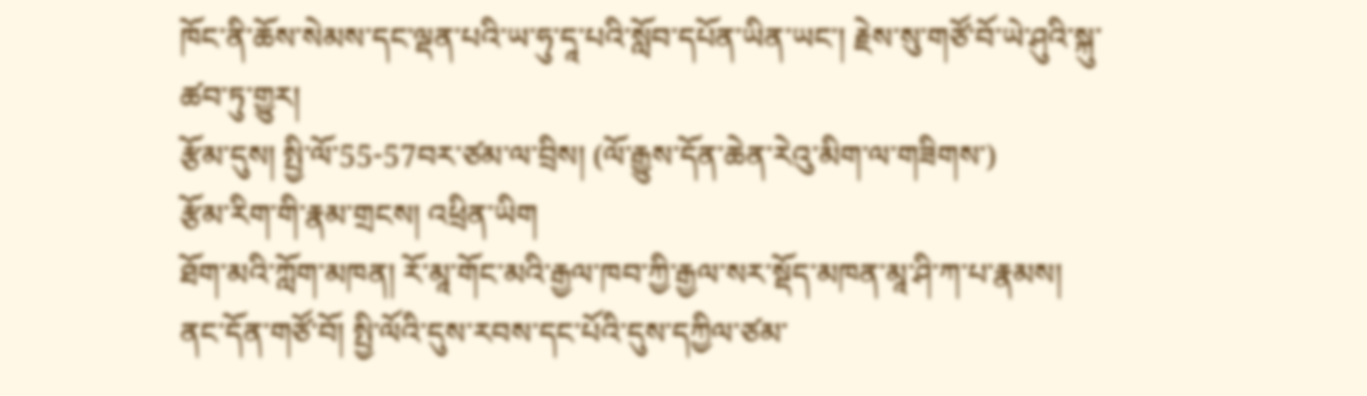ཁོང་ནི་ཆོས་སེམས་དང་ལྡན་པའི་ཡ་ཧུ་དཱ་པའི་སློབ་དཔོན་ཡིན་ཡང་། རྗེས་སུ་གཙོ་བོ་ཡེ་ཤུའི་སྐུ་ཚབ་ཏུ་གྱུར།
རྩོམ་དུས། སྤྱི་ལོ་55-57བར་ཙམ་ལ་བྲིས། (ལོ་རྒྱུས་དོན་ཆེན་རེའུ་མིག་ལ་གཟིགས་)
རྩོམ་རིག་གི་རྣམ་གྲངས། འཕྲིན་ཡིག
ཐོག་མའི་ཀློག་མཁན། རོ་མཱ་གོང་མའི་རྒྱལ་ཁབ་ཀྱི་རྒྱལ་སར་སྡོད་མཁན་མཱ་ཤི་ཀ་པ་རྣམས།
ནང་དོན་གཙོ་བོ། སྤྱི་ལོའི་དུས་རབས་དང་པོའི་དུས་དཀྱིལ་ཙམ་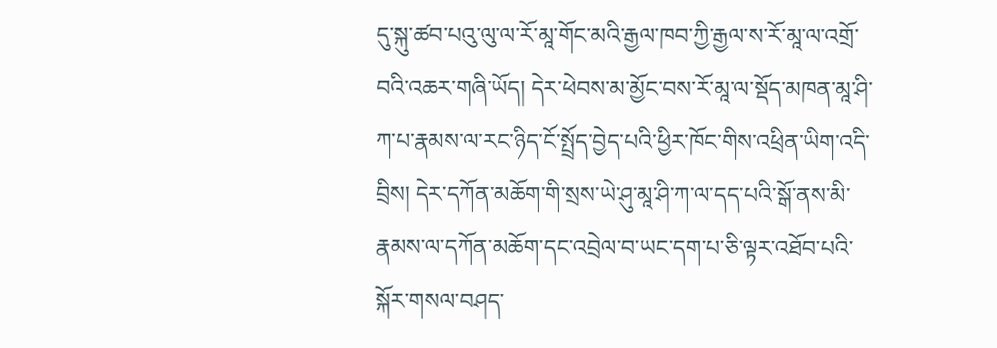དུ་སྐུ་ཚབ་པའུ་ལུ་ལ་རོ་མཱ་གོང་མའི་རྒྱལ་ཁབ་ཀྱི་རྒྱལ་ས་རོ་མཱ་ལ་འགྲོ་བའི་འཆར་གཞི་ཡོད། དེར་ཕེབས་མ་མྱོང་བས་རོ་མཱ་ལ་སྡོད་མཁན་མཱ་ཤི་ཀ་པ་རྣམས་ལ་རང་ཉིད་ངོ་སྤྲོད་བྱེད་པའི་ཕྱིར་ཁོང་གིས་འཕྲིན་ཡིག་འདི་བྲིས། དེར་དཀོན་མཆོག་གི་སྲས་ཡེ་ཤུ་མཱ་ཤི་ཀ་ལ་དད་པའི་སྒོ་ནས་མི་རྣམས་ལ་དཀོན་མཆོག་དང་འབྲེལ་བ་ཡང་དག་པ་ཅི་ལྟར་འཐོབ་པའི་སྐོར་གསལ་བཤད་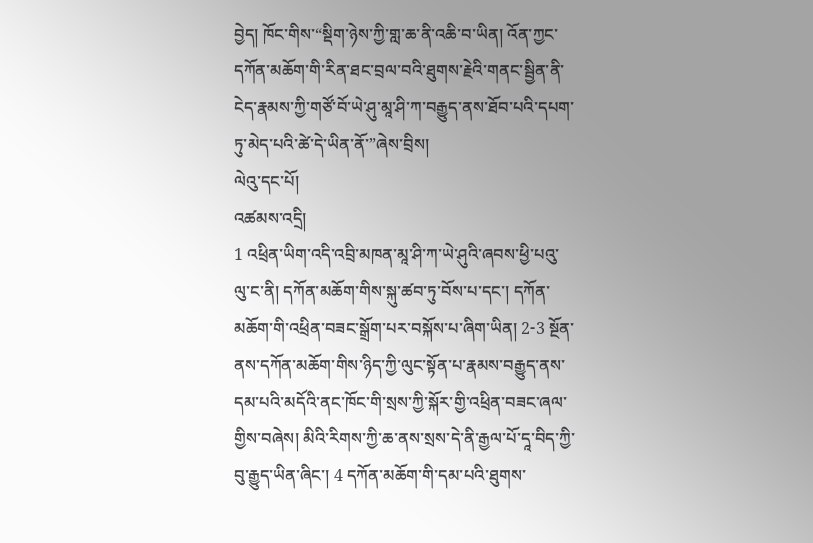བྱེད། ཁོང་གིས་“སྡིག་ཉེས་ཀྱི་གླ་ཆ་ནི་འཆི་བ་ཡིན། འོན་ཀྱང་དཀོན་མཆོག་གི་རིན་ཐང་བྲལ་བའི་ཐུགས་རྗེའི་གནང་སྦྱིན་ནི་ངེད་རྣམས་ཀྱི་གཙོ་བོ་ཡེ་ཤུ་མཱ་ཤི་ཀ་བརྒྱུད་ནས་ཐོབ་པའི་དཔག་ཏུ་མེད་པའི་ཚེ་དེ་ཡིན་ནོ་”ཞེས་བྲིས།
ལེའུ་དང་པོ།
འཚམས་འདྲི།
1 འཕྲིན་ཡིག་འདི་འབྲི་མཁན་མཱ་ཤི་ཀ་ཡེ་ཤུའི་ཞབས་ཕྱི་པའུ་ལུ་ང་ནི། དཀོན་མཆོག་གིས་སྐུ་ཚབ་ཏུ་བོས་པ་དང་། དཀོན་མཆོག་གི་འཕྲིན་བཟང་སྒྲོག་པར་བསྐོས་པ་ཞིག་ཡིན། 2-3 སྔོན་ནས་དཀོན་མཆོག་གིས་ཉིད་ཀྱི་ལུང་སྟོན་པ་རྣམས་བརྒྱུད་ནས་དམ་པའི་མདོའི་ནང་ཁོང་གི་སྲས་ཀྱི་སྐོར་གྱི་འཕྲིན་བཟང་ཞལ་གྱིས་བཞེས། མིའི་རིགས་ཀྱི་ཆ་ནས་སྲས་དེ་ནི་རྒྱལ་པོ་དཱ་བིད་ཀྱི་བུ་རྒྱུད་ཡིན་ཞིང་། 4 དཀོན་མཆོག་གི་དམ་པའི་ཐུགས་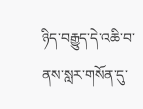ཉིད་བརྒྱུད་དེ་འཆི་བ་ནས་སླར་གསོན་དུ་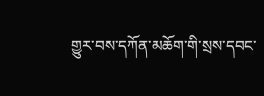གྱུར་བས་དཀོན་མཆོག་གི་སྲས་དབང་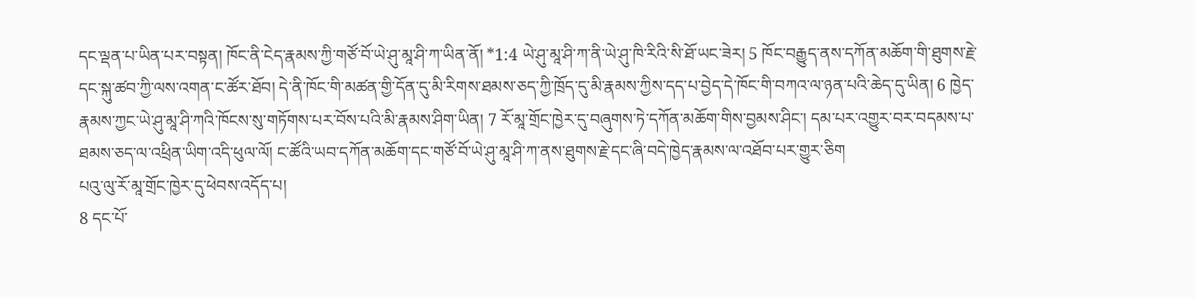དང་ལྡན་པ་ཡིན་པར་བསྟན། ཁོང་ནི་ངེད་རྣམས་ཀྱི་གཙོ་བོ་ཡེ་ཤུ་མཱ་ཤི་ཀ་ཡིན་ནོ། *1:4 ཡེ་ཤུ་མཱ་ཤི་ཀ་ནི་ཡེ་ཤུ་ཁི་རིའི་སི་ཐོ་ཡང་ཟེར། 5 ཁོང་བརྒྱུད་ནས་དཀོན་མཆོག་གི་ཐུགས་རྗེ་དང་སྐུ་ཚབ་ཀྱི་ལས་འགན་ང་ཚོར་ཐོབ། དེ་ནི་ཁོང་གི་མཚན་གྱི་དོན་དུ་མི་རིགས་ཐམས་ཅད་ཀྱི་ཁྲོད་དུ་མི་རྣམས་ཀྱིས་དད་པ་བྱེད་དེ་ཁོང་གི་བཀའ་ལ་ཉན་པའི་ཆེད་དུ་ཡིན། 6 ཁྱེད་རྣམས་ཀྱང་ཡེ་ཤུ་མཱ་ཤི་ཀའི་ཁོངས་སུ་གཏོགས་པར་བོས་པའི་མི་རྣམས་ཤིག་ཡིན། 7 རོ་མཱ་གྲོང་ཁྱེར་དུ་བཞུགས་ཏེ་དཀོན་མཆོག་གིས་བྱམས་ཤིང་། དམ་པར་འགྱུར་བར་བདམས་པ་ཐམས་ཅད་ལ་འཕྲིན་ཡིག་འདི་ཕུལ་ལོ། ང་ཚོའི་ཡབ་དཀོན་མཆོག་དང་གཙོ་བོ་ཡེ་ཤུ་མཱ་ཤི་ཀ་ནས་ཐུགས་རྗེ་དང་ཞི་བདེ་ཁྱེད་རྣམས་ལ་འཐོབ་པར་གྱུར་ཅིག
པའུ་ལུ་རོ་མཱ་གྲོང་ཁྱེར་དུ་ཕེབས་འདོད་པ།
8 དང་པོ་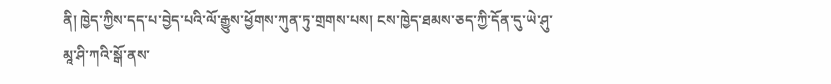ནི། ཁྱེད་ཀྱིས་དད་པ་བྱེད་པའི་ལོ་རྒྱུས་ཕྱོགས་ཀུན་ཏུ་གྲགས་པས། ངས་ཁྱེད་ཐམས་ཅད་ཀྱི་དོན་དུ་ཡེ་ཤུ་མཱ་ཤི་ཀའི་སྒོ་ནས་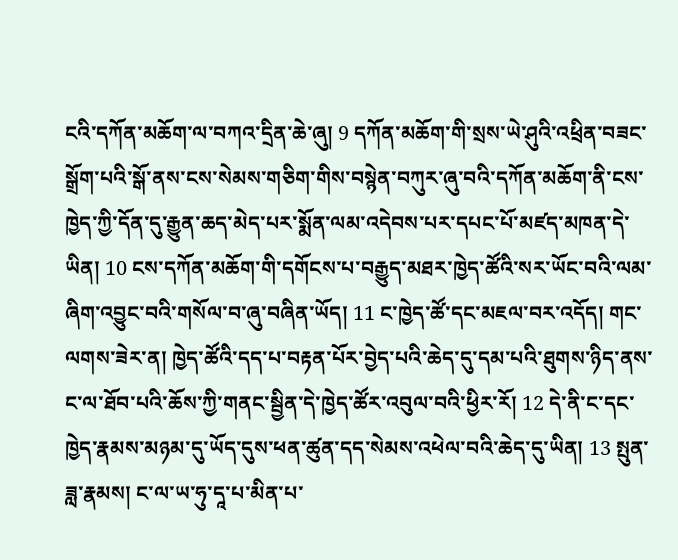ངའི་དཀོན་མཆོག་ལ་བཀའ་དྲིན་ཆེ་ཞུ། 9 དཀོན་མཆོག་གི་སྲས་ཡེ་ཤུའི་འཕྲིན་བཟང་སྒྲོག་པའི་སྒོ་ནས་ངས་སེམས་གཅིག་གིས་བསྙེན་བཀུར་ཞུ་བའི་དཀོན་མཆོག་ནི་ངས་ཁྱེད་ཀྱི་དོན་དུ་རྒྱུན་ཆད་མེད་པར་སྨོན་ལམ་འདེབས་པར་དཔང་པོ་མཛད་མཁན་དེ་ཡིན། 10 ངས་དཀོན་མཆོག་གི་དགོངས་པ་བརྒྱུད་མཐར་ཁྱེད་ཚོའི་སར་ཡོང་བའི་ལམ་ཞིག་འབྱུང་བའི་གསོལ་བ་ཞུ་བཞིན་ཡོད། 11 ང་ཁྱེད་ཚོ་དང་མཇལ་བར་འདོད། གང་ལགས་ཟེར་ན། ཁྱེད་ཚོའི་དད་པ་བརྟན་པོར་བྱེད་པའི་ཆེད་དུ་དམ་པའི་ཐུགས་ཉིད་ནས་ང་ལ་ཐོབ་པའི་ཆོས་ཀྱི་གནང་སྦྱིན་དེ་ཁྱེད་ཚོར་འབུལ་བའི་ཕྱིར་རོ། 12 དེ་ནི་ང་དང་ཁྱེད་རྣམས་མཉམ་དུ་ཡོད་དུས་ཕན་ཚུན་དད་སེམས་འཕེལ་བའི་ཆེད་དུ་ཡིན། 13 སྤུན་ཟླ་རྣམས། ང་ལ་ཡ་ཧུ་དཱ་པ་མིན་པ་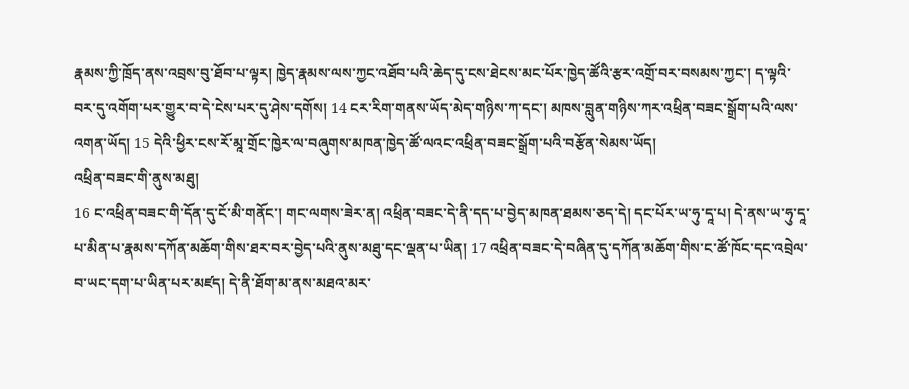རྣམས་ཀྱི་ཁྲོད་ནས་འབྲས་བུ་ཐོབ་པ་ལྟར། ཁྱེད་རྣམས་ལས་ཀྱང་འཐོབ་པའི་ཆེད་དུ་ངས་ཐེངས་མང་པོར་ཁྱེད་ཚོའི་རྩར་འགྲོ་བར་བསམས་ཀྱང་། ད་ལྟའི་བར་དུ་འགོག་པར་གྱུར་བ་དེ་ངེས་པར་དུ་ཤེས་དགོས། 14 ངར་རིག་གནས་ཡོད་མེད་གཉིས་ཀ་དང་། མཁས་བླུན་གཉིས་ཀར་འཕྲིན་བཟང་སྒྲོག་པའི་ལས་འགན་ཡོད། 15 དེའི་ཕྱིར་ངས་རོ་མཱ་གྲོང་ཁྱེར་ལ་བཞུགས་མཁན་ཁྱེད་ཚོ་ལའང་འཕྲིན་བཟང་སྒྲོག་པའི་བརྩོན་སེམས་ཡོད།
འཕྲིན་བཟང་གི་ནུས་མཐུ།
16 ང་འཕྲིན་བཟང་གི་དོན་དུ་ངོ་མི་གནོང་། གང་ལགས་ཟེར་ན། འཕྲིན་བཟང་དེ་ནི་དད་པ་བྱེད་མཁན་ཐམས་ཅད་དེ། དང་པོར་ཡ་ཧུ་དཱ་པ། དེ་ནས་ཡ་ཧུ་དཱ་པ་མིན་པ་རྣམས་དཀོན་མཆོག་གིས་ཐར་བར་བྱེད་པའི་ནུས་མཐུ་དང་ལྡན་པ་ཡིན། 17 འཕྲིན་བཟང་དེ་བཞིན་དུ་དཀོན་མཆོག་གིས་ང་ཚོ་ཁོང་དང་འབྲེལ་བ་ཡང་དག་པ་ཡིན་པར་མཛད། དེ་ནི་ཐོག་མ་ནས་མཐའ་མར་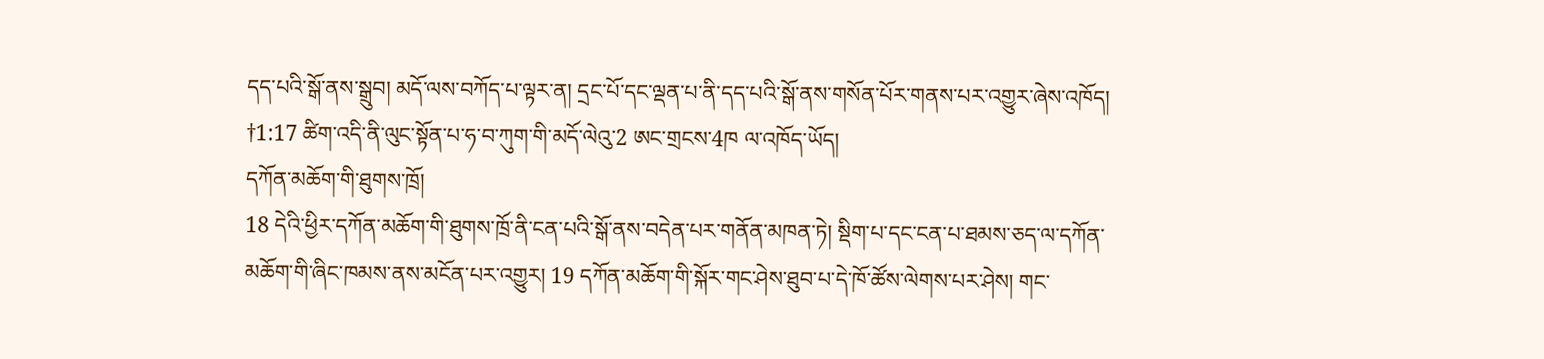དད་པའི་སྒོ་ནས་སྒྲུབ། མདོ་ལས་བཀོད་པ་ལྟར་ན། དྲང་པོ་དང་ལྡན་པ་ནི་དད་པའི་སྒོ་ནས་གསོན་པོར་གནས་པར་འགྱུར་ཞེས་འཁོད། †1:17 ཚིག་འདི་ནི་ལུང་སྟོན་པ་ཧ་བ་ཀུག་གི་མདོ་ལེའུ་2 ཨང་གྲངས་4ཁ ལ་འཁོད་ཡོད།
དཀོན་མཆོག་གི་ཐུགས་ཁྲོ།
18 དེའི་ཕྱིར་དཀོན་མཆོག་གི་ཐུགས་ཁྲོ་ནི་ངན་པའི་སྒོ་ནས་བདེན་པར་གནོན་མཁན་ཏེ། སྡིག་པ་དང་ངན་པ་ཐམས་ཅད་ལ་དཀོན་མཆོག་གི་ཞིང་ཁམས་ནས་མངོན་པར་འགྱུར། 19 དཀོན་མཆོག་གི་སྐོར་གང་ཤེས་ཐུབ་པ་དེ་ཁོ་ཚོས་ལེགས་པར་ཤེས། གང་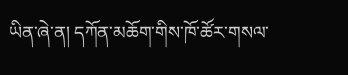ཡིན་ཞེ་ན། དཀོན་མཆོག་གིས་ཁོ་ཚོར་གསལ་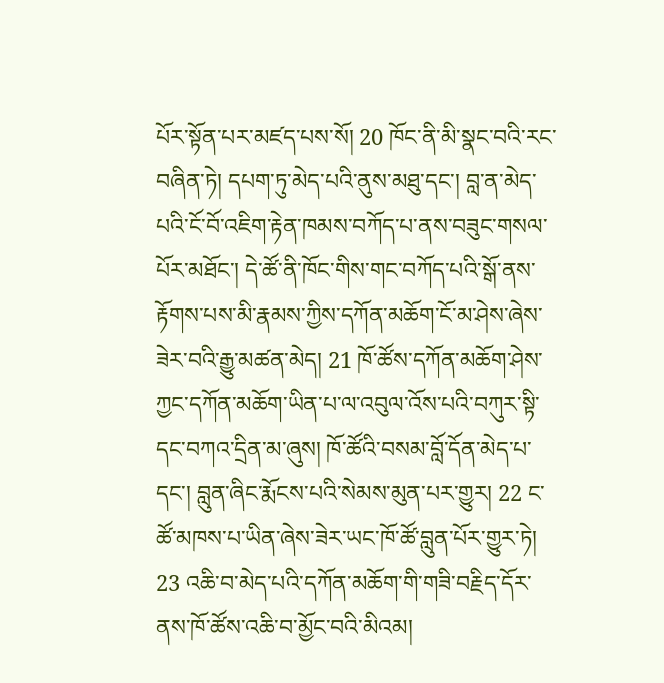པོར་སྟོན་པར་མཛད་པས་སོ། 20 ཁོང་ནི་མི་སྣང་བའི་རང་བཞིན་ཏེ། དཔག་ཏུ་མེད་པའི་ནུས་མཐུ་དང་། བླ་ན་མེད་པའི་ངོ་བོ་འཇིག་རྟེན་ཁམས་བཀོད་པ་ནས་བཟུང་གསལ་པོར་མཐོང་། དེ་ཚོ་ནི་ཁོང་གིས་གང་བཀོད་པའི་སྒོ་ནས་རྟོགས་པས་མི་རྣམས་ཀྱིས་དཀོན་མཆོག་ངོ་མ་ཤེས་ཞེས་ཟེར་བའི་རྒྱུ་མཚན་མེད། 21 ཁོ་ཚོས་དཀོན་མཆོག་ཤེས་ཀྱང་དཀོན་མཆོག་ཡིན་པ་ལ་འབུལ་འོས་པའི་བཀུར་སྟི་དང་བཀའ་དྲིན་མ་ཞུས། ཁོ་ཚོའི་བསམ་བློ་དོན་མེད་པ་དང་། བླུན་ཞིང་རྨོངས་པའི་སེམས་མུན་པར་གྱུར། 22 ང་ཚོ་མཁས་པ་ཡིན་ཞེས་ཟེར་ཡང་ཁོ་ཚོ་བླུན་པོར་གྱུར་ཏེ། 23 འཆི་བ་མེད་པའི་དཀོན་མཆོག་གི་གཟི་བརྗིད་དོར་ནས་ཁོ་ཚོས་འཆི་བ་མྱོང་བའི་མིའམ།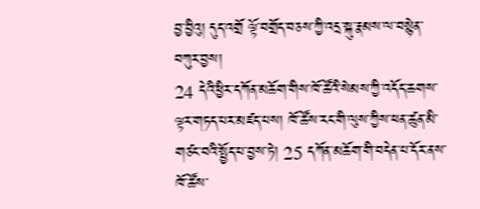བྱ་བྱིའུ། དུད་འགྲོ ལྟོ་བགྲོད་བཅས་ཀྱི་འདྲ་སྐུ་རྣམས་ལ་བསྙེན་བཀུར་བྱས།
24 དེའི་ཕྱིར་དཀོན་མཆོག་གིས་ཁོ་ཚོའི་སེམས་ཀྱི་འདོད་ཆགས་ལྟར་གཏད་པར་མཛད་པས། ཁོ་ཚོས་རང་གི་ལུས་ཀྱིས་ཕན་ཚུན་མི་གཙང་བའི་སྤྱོད་པ་བྱས་ཏེ། 25 དཀོན་མཆོག་གི་བདེན་པ་དོར་ནས་ཁོ་ཚོས་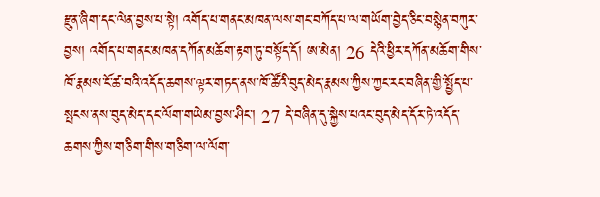རྫུན་ཞིག་དང་ལེན་བྱས་པ་སྟེ། འགོད་པ་གནང་མཁན་ལས་གང་བཀོད་པ་ལ་གཡོག་བྱེད་ཅིང་བསྙེན་བཀུར་བྱས། འགོད་པ་གནང་མཁན་དཀོན་མཆོག་རྟག་ཏུ་བསྟོད་དོ། ཨ་མེན། 26 དེའི་ཕྱིར་དཀོན་མཆོག་གིས་ཁོ་རྣམས་ངོ་ཚ་བའི་འདོད་ཆགས་ལྟར་གཏད་ནས་ཁོ་ཚོའི་བུད་མེད་རྣམས་ཀྱིས་ཀྱང་རང་བཞིན་གྱི་སྤྱོད་པ་སྤངས་ནས་བུད་མེད་དང་ལོག་གཡེམ་བྱས་ཤིང་། 27 དེ་བཞིན་དུ་སྐྱེས་པའང་བུད་མེད་དོར་ཏེ་འདོད་ཆགས་ཀྱིས་གཅིག་གིས་གཅིག་ལ་ལོག་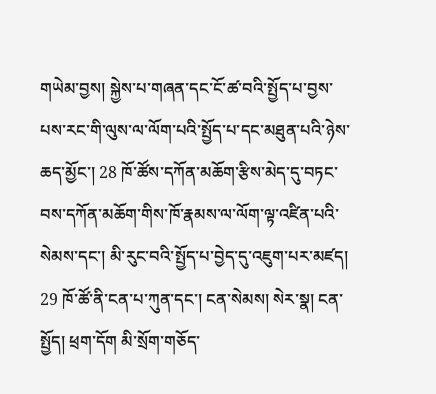གཡེམ་བྱས། སྐྱེས་པ་གཞན་དང་ངོ་ཚ་བའི་སྤྱོད་པ་བྱས་པས་རང་གི་ལུས་ལ་ལོག་པའི་སྤྱོད་པ་དང་མཐུན་པའི་ཉེས་ཆད་མྱོང་། 28 ཁོ་ཚོས་དཀོན་མཆོག་རྩིས་མེད་དུ་བཏང་བས་དཀོན་མཆོག་གིས་ཁོ་རྣམས་ལ་ལོག་ལྟ་འཛིན་པའི་སེམས་དང་། མི་རུང་བའི་སྤྱོད་པ་བྱེད་དུ་འཇུག་པར་མཛད། 29 ཁོ་ཚོ་ནི་ངན་པ་ཀུན་དང་། ངན་སེམས། སེར་སྣ། ངན་སྤྱོད། ཕྲག་དོག མི་སྲོག་གཅོད་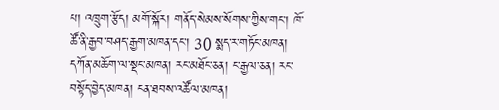པ། འཁྲུག་རྩོད། མགོ་སྐོར། གནོད་སེམས་སོགས་ཀྱིས་གང་། ཁོ་ཚོ་ནི་རྒྱབ་བཤད་རྒྱག་མཁན་དང་། 30 སྨད་ར་གཏོང་མཁན། དཀོན་མཆོག་ལ་སྡང་མཁན། རང་མཐོང་ཅན། ང་རྒྱལ་ཅན། རང་བསྟོད་བྱེད་མཁན། ངན་ཐབས་འཚོལ་མཁན།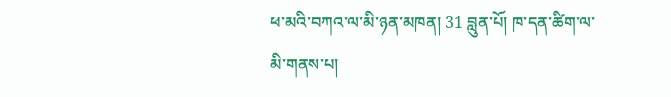ཕ་མའི་བཀའ་ལ་མི་ཉན་མཁན། 31 བླུན་པོ། ཁ་དན་ཚིག་ལ་མི་གནས་པ།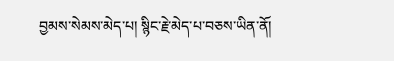བྱམས་སེམས་མེད་པ། སྙིང་རྗེ་མེད་པ་བཅས་ཡིན་ནོ།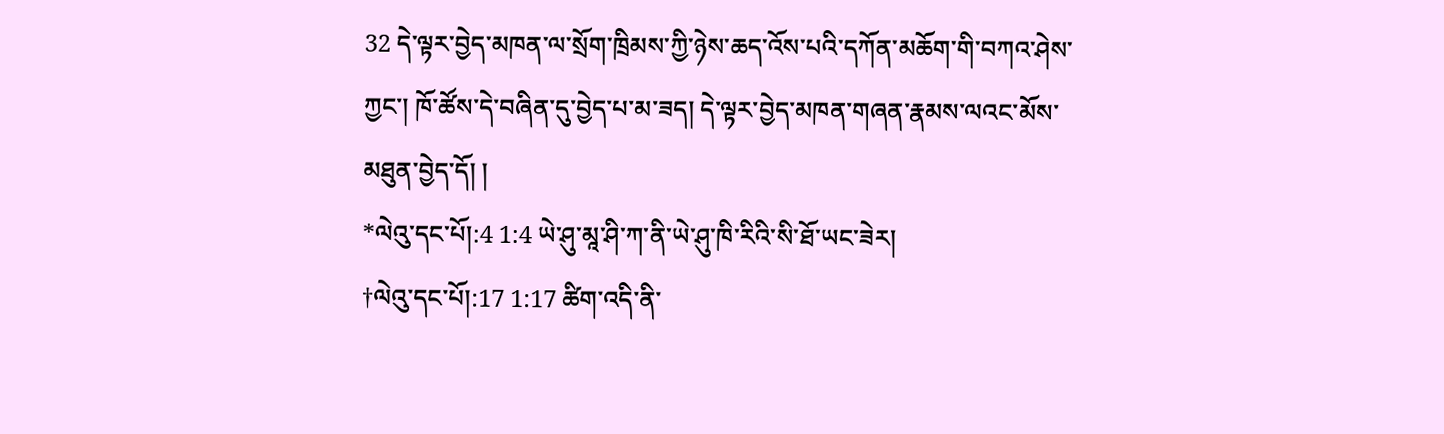32 དེ་ལྟར་བྱེད་མཁན་ལ་སྲོག་ཁྲིམས་ཀྱི་ཉེས་ཆད་འོས་པའི་དཀོན་མཆོག་གི་བཀའ་ཤེས་ཀྱང་། ཁོ་ཚོས་དེ་བཞིན་དུ་བྱེད་པ་མ་ཟད། དེ་ལྟར་བྱེད་མཁན་གཞན་རྣམས་ལའང་མོས་མཐུན་བྱེད་དོ། །
*ལེའུ་དང་པོ།:4 1:4 ཡེ་ཤུ་མཱ་ཤི་ཀ་ནི་ཡེ་ཤུ་ཁི་རིའི་སི་ཐོ་ཡང་ཟེར།
†ལེའུ་དང་པོ།:17 1:17 ཚིག་འདི་ནི་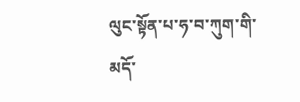ལུང་སྟོན་པ་ཧ་བ་ཀུག་གི་མདོ་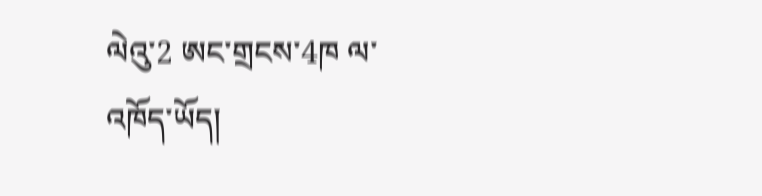ལེའུ་2 ཨང་གྲངས་4ཁ ལ་འཁོད་ཡོད།